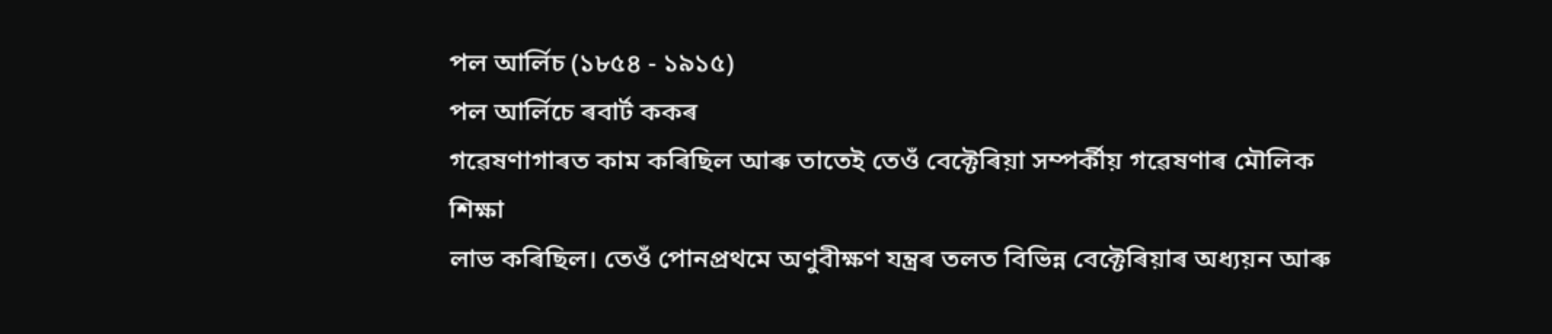পল আৰ্লিচ (১৮৫৪ - ১৯১৫)
পল আৰ্লিচে ৰবাৰ্ট ককৰ
গৱেষণাগাৰত কাম কৰিছিল আৰু তাতেই তেওঁ বেক্টেৰিয়া সম্পৰ্কীয় গৱেষণাৰ মৌলিক শিক্ষা
লাভ কৰিছিল। তেওঁ পোনপ্ৰথমে অণুবীক্ষণ যন্ত্ৰৰ তলত বিভিন্ন বেক্টেৰিয়াৰ অধ্যয়ন আৰু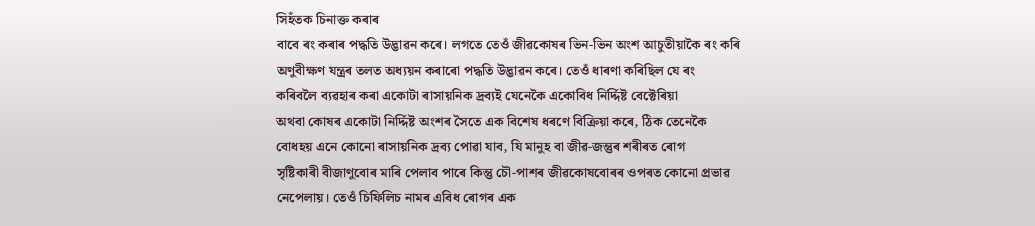সিহঁতক চিনাক্ত কৰাৰ
বাবে ৰং কৰাৰ পদ্ধতি উদ্ভাৱন কৰে। লগতে তেওঁ জীৱকোষৰ ভিন-ভিন অংশ আচুতীয়াকৈ ৰং কৰি
অণুবীক্ষণ যন্ত্ৰৰ তলত অধ্যয়ন কৰাৰো পদ্ধতি উদ্ভাৱন কৰে। তেওঁ ধাৰণা কৰিছিল যে ৰং
কৰিবলৈ ব্যৱহাৰ কৰা একোটা ৰাসায়নিক দ্ৰব্যই যেনেকৈ একোবিধ নিৰ্দ্দিষ্ট বেক্টেৰিয়া
অথবা কোষৰ একোটা নিৰ্দ্দিষ্ট অংশৰ সৈতে এক বিশেষ ধৰণে বিক্ৰিয়া কৰে, ঠিক তেনেকৈ
বোধহয় এনে কোনো ৰাসায়নিক দ্ৰব্য পোৱা যাব, যি মানুহ বা জীৱ-জন্তুৰ শৰীৰত ৰোগ
সৃষ্টিকাৰী বীজাণুবোৰ মাৰি পেলাব পাৰে কিন্তু চৌ-পাশৰ জীৱকোষবোৰৰ ওপৰত কোনো প্ৰভাৱ
নেপেলায়। তেওঁ চিফিলিচ নামৰ এবিধ ৰোগৰ এক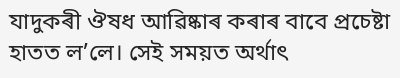যাদুকৰী ঔষধ আৱিষ্কাৰ কৰাৰ বাবে প্ৰচেষ্টা
হাতত ল’লে। সেই সময়ত অৰ্থাৎ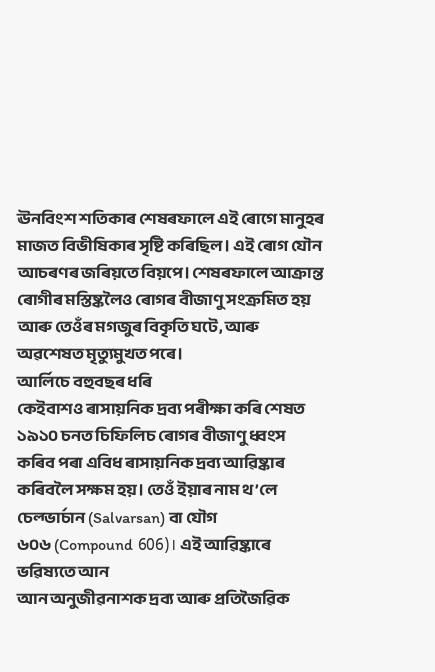ঊনবিংশ শতিকাৰ শেষৰফালে এই ৰোগে মানুহৰ
মাজত বিভীষিকাৰ সৃষ্টি কৰিছিল। এই ৰোগ যৌন আচৰণৰ জৰিয়তে বিয়পে। শেষৰফালে আক্ৰান্ত
ৰোগীৰ মস্তিষ্কলৈও ৰোগৰ বীজাণু সংক্ৰমিত হয় আৰু তেওঁৰ মগজুৰ বিকৃতি ঘটে, আৰু
অৱশেষত মৃত্যুমুখত পৰে।
আৰ্লিচে বহুবছৰ ধৰি
কেইবাশও ৰাসায়নিক দ্ৰব্য পৰীক্ষা কৰি শেষত ১৯১০ চনত চিফিলিচ ৰোগৰ বীজাণু ধ্বংস
কৰিব পৰা এবিধ ৰাসায়নিক দ্ৰব্য আৱিষ্কাৰ কৰিবলৈ সক্ষম হয়। তেওঁ ইয়াৰ নাম থ’লে চেল্ভাৰ্চান (Salvarsan) বা যৌগ
৬০৬ (Compound 606)। এই আৱিষ্কাৰে ভৱিষ্যতে আন
আন অনুজীৱনাশক দ্ৰব্য আৰু প্ৰতিজৈৱিক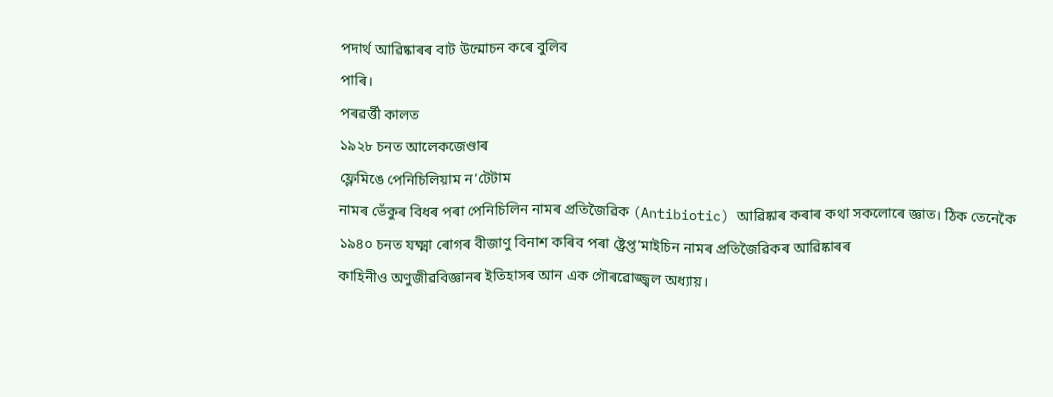পদাৰ্থ আৱিষ্কাৰৰ বাট উন্মোচন কৰে বুলিব
পাৰি।
পৰৱৰ্ত্তী কালত
১৯২৮ চনত আলেকজেণ্ডাৰ
ফ্লেমিঙে পেনিচিলিয়াম ন’টেটাম
নামৰ ভেঁকুৰ বিধৰ পৰা পেনিচিলিন নামৰ প্ৰতিজৈৱিক (Antibiotic) আৱিষ্কাৰ কৰাৰ কথা সকলোৰে জ্ঞাত। ঠিক তেনেকৈ
১৯৪০ চনত যক্ষ্মা ৰোগৰ বীজাণু বিনাশ কৰিব পৰা ষ্ট্ৰেপ্ত’মাইচিন নামৰ প্ৰতিজৈৱিকৰ আৱিষ্কাৰৰ
কাহিনীও অণুজীৱবিজ্ঞানৰ ইতিহাসৰ আন এক গৌৰৱোজ্জ্বল অধ্যায়।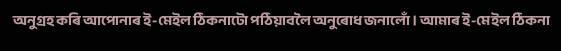অনুগ্ৰহ কৰি আপোনাৰ ই-মেইল ঠিকনাটো পঠিয়াবলৈ অনুৰোধ জনালোঁ। আমাৰ ই-মেইল ঠিকনা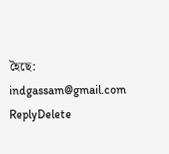হৈছে: indgassam@gmail.com
ReplyDelete